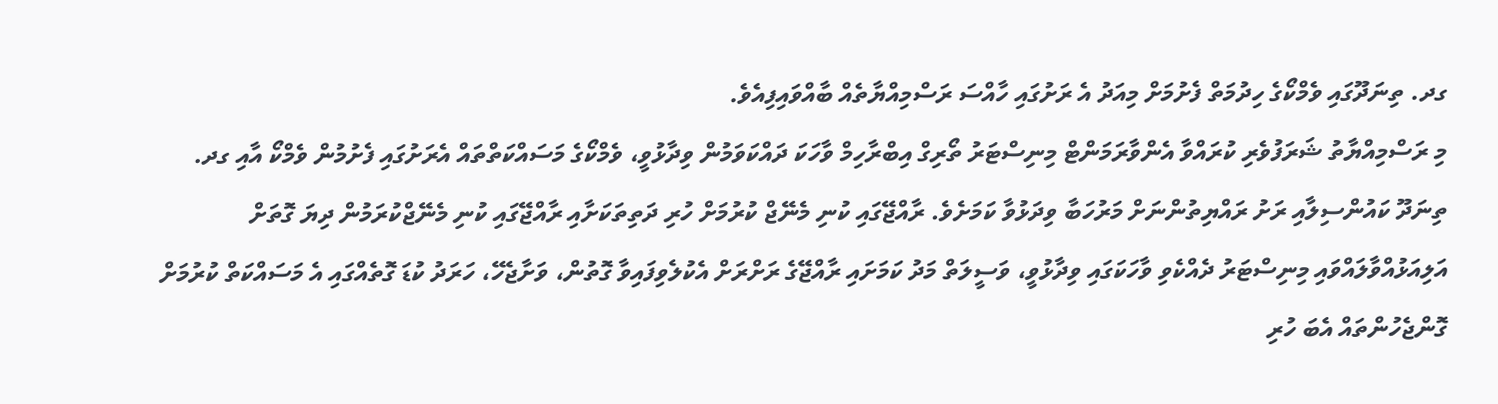ގދ. ތިނަދޫގައި ވެމްކޯގެ ހިދުމަތް ފެށުމަށް މިއަދު އެ ރަށުގައި ހާއްސަ ރަސްމިއްޔާތެއް ބާއްވައިފިއެވެ.
މި ރަސްމިއްޔާތު ޝަރަފުވެރި ކުރައްވާ އެންވާރަމަންޓް މިނިސްޓަރު ތޯރިގް އިބްރާހިމް ވާހަކަ ދައްކަވަމުން ވިދާޅުވީ، ވެމްކޯގެ މަސައްކަތްތައް އެރަށުގައި ފެށުމުން ވެމްކޯ އާއި ގދ. ތިނަދޫ ކައުންސިލާއި ރަށު ރައްޔިތުންނަށް މަރުހަބާ ވިދަޅުވާ ކަމަށެވެ. ރާއްޖޭގައި ކުނި މެނޭޖް ކުރުމަށް ހުރި ދަތިތަކަށާއި ރާއްޖޭގައި ކުނި މެނޭޖްކުރަމުން ދިޔަ ގޮތަށް އަލިއަޅުއްވާލައްވައި މިނިސްޓަރު ދެއްކެވި ވާހަކަގައި ވިދާޅުވީ، ވަސީލަތް މަދު ކަމަށައި ރާއްޖޭގެ ރަށްރަށް އެކުލެވިފައިވާ ގޮތުން، ވަށާޖެހޭ، ހަރަދު ކުޑަ ގޮތެއްގައި އެ މަސައްކަތް ކުރުމަށް ގޮންޖެހުންތައް އެބަ ހުރި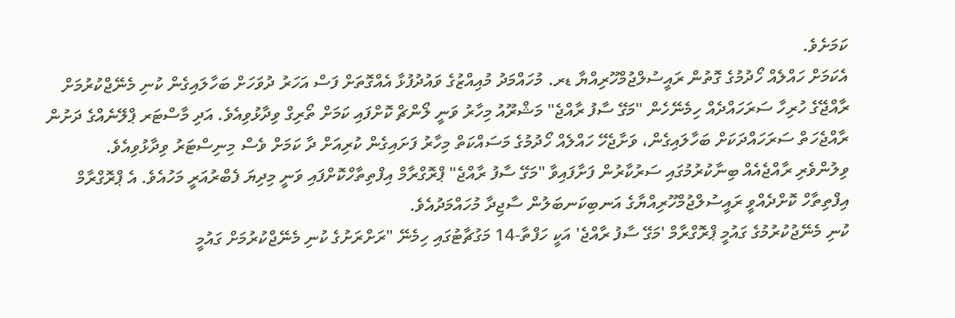ކަމަށެވެ.
އެކަމަށް ހައްލެއް ހޯދުމުގެ ގޮތުން ރައީސުލްޖުމްހޫރިއްޔާ ޑރ. މުހައްމަދު މުއިއްޒުގެ ވައުދުފުޅާ އެއްގޮތަށް ފަސް އަހަރު ދުވަހަށް ބަހާލައިގެން ކުނި މެނޭޖްކުރުމަށް ރާއްޖޭގެ ހުރިހާ ސަރަހައްދެއް ހިމެނޭހެން "މަގޭ ސާފު ރާއްޖެ" މަޝްރޫއު މިހާރު ވަނީ ލޯންޗް ކޮށްފައި ކަމަށް ތޯރިގް ވިދާޅުވިއެވެ. އަދި މާސްޓަރ ޕްލޭނެއްގެ ދަށުން ރާއްޖެހަތް ސަރަހައްދަކަށް ބަހާލައިގެން، ވަށާޖެހޭ ހައްލެއް ހޯދުމުގެ މަސައްކަތް މިހާރު ފަށައިގެން ކުރިއަށް ދާ ކަމަށް ވެސް މިނިސްޓަރު ވިދާޅުވިއެވެ.
ވިލުންވެރި ރާއްޖެއެއް ބިނާކުރުމުގައި ސަރުކާރުން ފަށާފައިވާ "މަގޭ ސާފު ރާއްޖެ" ޕްރޮގްރާމް އިފްތިތާހްކޮށްފައި ވަނީ މިދިޔަ ފެބްރުއަރީ މަހުއެވެ. އެ ޕްރޮގްރާމް އިފްތިތާހް ކޮށްދެއްވީ ރައީސުލްޖުމްހޫރިއްޔާގެ އަނބިކަނބަލުން ސާޖިދާ މުހައްމަދުއެވެ.
ކުނި މެނޭޖުކުރުމުގެ ގައުމީ ޕްރޮގްރާމް 'މަގޭ ސާފު ރާއްޖެ' އަކީ ހަފްތާ-14 މަގުޗާޓުގައި ހިމެނޭ "ރަށްރަށުގެ ކުނި މެނޭޖްކުރުމަށް ގައުމީ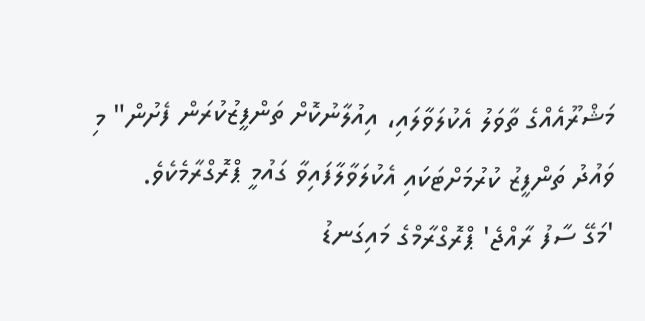މަޝްރޫއެއްގެ ތާވަލު އެކުލަވާލައި، އިއުލާނުކޮށް ތަންފީޒުކުރަން ފެށުން" މި ވައުދު ތަންފީޒު ކުރުމަށްޓަކައި އެކުލަވާލާފައިވާ ގައުމީ ޕްރޮގްރާމެކެވެ.
'މަގޭ ސާފު ރާއްޖެ' ޕްރޮގްރާމްގެ މައިގަނޑު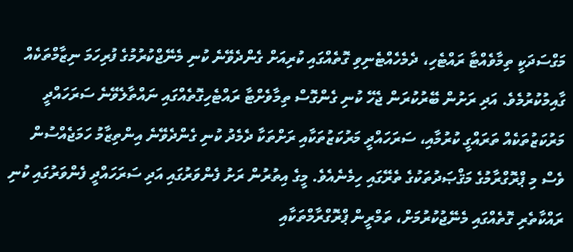މަގްސަދަކީ ތިމާވެއްޓާ ރައްޓެހި، ދެމެހެއްޓެނިވި ގޮތެއްގައި ކުރިއަށް ގެންދެވޭނެ ކުނި މެނޭޖްކުރުމުގެ ފުރިހަމަ ނިޒާމްތަކެއް ގާއިމުކުރުމެވެ. އަދި ރަށުން ބޭރުކުރަން ޖެހޭ ކުނި ގެންގޮސް ތިމާވެށްޓާ ރައްޓެހިގޮތެއްގައި ނައްތާލެވޭނެ ސަރަހައްދީ މަރުކަޒުތަކެއް ތަރައްގީ ކުރުމާއި، ސަރަހައްދީ މަރުކަޒުތަކާއި ރަށްތަކާ ދެމެދު ކުނި ގެންދެވޭނެ އިންތިޒާމު ހަމަޖެއްސުން ވެސް މި ޕްރޮގްރާމުގެ މަޤްޞަދުތަކުގެ ތެރޭގައި ހިމެނެއެވެ. މީގެ އިތުރުން ރަށު ފެންވަރުގައި އަދި ސަރަހައްދީ ފެންވަރުގައި ކުނި ރައްކާތެރި ގޮތެއްގައި މެނޭޖުކުރުމަށް، ތަމްރީން ޕްރޮގްރާމްތަކާއި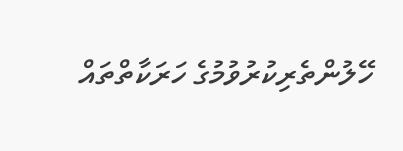ހޭލުންތެރިކުރުވުމުގެ ހަރަކާތްތައް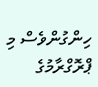ހިންގުންވެސް މި ޕްރޮގްރާމުގެ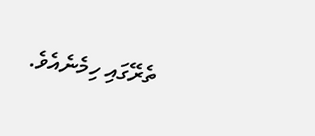ތެރޭގައި ހިމެނެއެވެ.